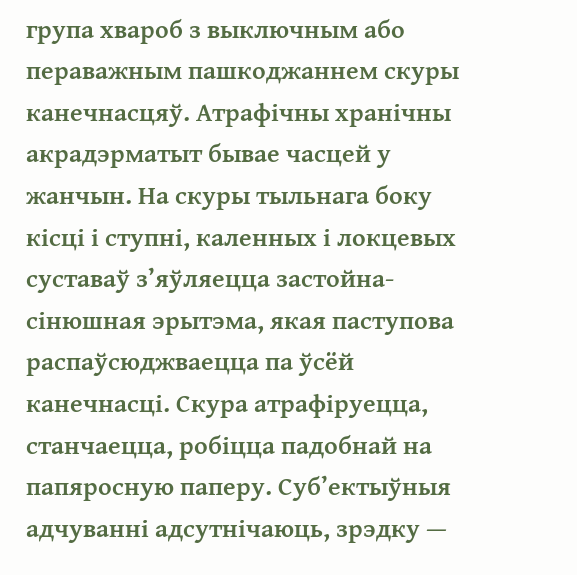група хвароб з выключным або пераважным пашкоджаннем скуры канечнасцяў. Атрафічны хранічны акрадэрматыт бывае часцей у жанчын. На скуры тыльнага боку кісці і ступні, каленных і локцевых суставаў з’яўляецца застойна-сінюшная эрытэма, якая паступова распаўсюджваецца па ўсёй канечнасці. Скура атрафіруецца, станчаецца, робіцца падобнай на папяросную паперу. Суб’ектыўныя адчуванні адсутнічаюць, зрэдку —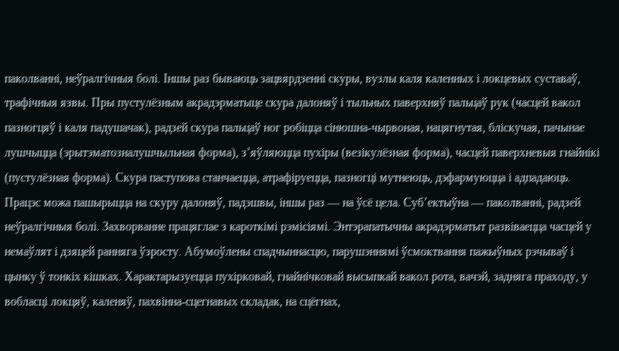паколванні, неўралгічныя болі. Іншы раз бываюць зацвярдзенні скуры, вузлы каля каленных і локцевых суставаў, трафічныя язвы. Пры пустулёзным акрадэрматыце скура далоняў і тыльных паверхняў пальцаў рук (часцей вакол пазногцяў і каля падушачак), радзей скура пальцаў ног робіцца сінюшна-чырвоная, нацягнутая, бліскучая, пачынае лушчыцца (эрытэматозналушчыльная форма), з’яўляюцца пухіры (везікулёзная форма), часцей паверхневыя гнайнікі (пустулёзная форма). Скура паступова станчаецца, атрафіруецца, пазногці мутнеюць, дэфармуюцца і адпадаюць. Працэс можа пашырыцца на скуру далоняў, падэшвы, іншы раз — на ўсё цела. Суб’ектыўна — паколванні, радзей неўралгічныя болі. Захворванне працяглае з кароткімі рэмісіямі. Энтэрапатычны акрадэрматыт развіваецца часцей у немаўлят і дзяцей ранняга ўзросту. Абумоўлены спадчыннасцю, парушэннямі ўсмоктвання пажыўных рэчываў і цынку ў тонкіх кішках. Характарызуецца пухірковай, гнайнічковай высыпкай вакол рота, вачэй, задняга праходу, у вобласці локцяў, каленяў, пахвінна-сцегнавых складак, на сцёгнах,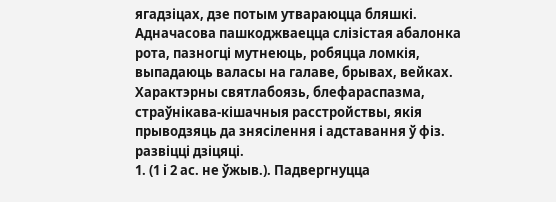ягадзіцах, дзе потым утвараюцца бляшкі. Адначасова пашкоджваецца слізістая абалонка рота, пазногці мутнеюць, робяцца ломкія, выпадаюць валасы на галаве, брывах, вейках. Характэрны святлабоязь, блефараспазма, страўнікава-кішачныя расстройствы, якія прыводзяць да знясілення і адставання ў фіз. развіцці дзіцяці.
1. (1 і 2 ас. не ўжыв.). Падвергнуцца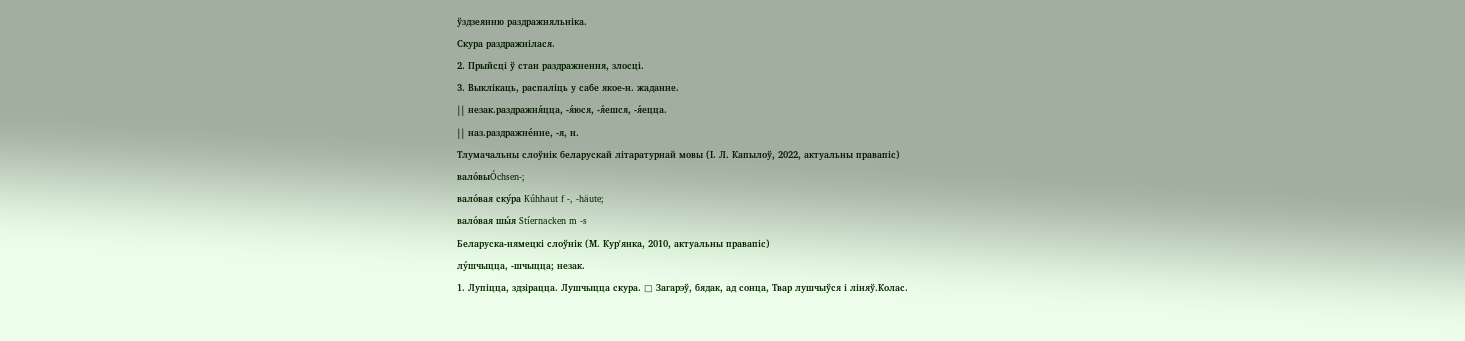ўздзеянню раздражняльніка.
Скура раздражнілася.
2. Прыйсці ў стан раздражнення, злосці.
3. Выклікаць, распаліць у сабе якое-н. жаданне.
|| незак.раздражня́цца, -я́юся, -я́ешся, -я́ецца.
|| наз.раздражне́нне, -я, н.
Тлумачальны слоўнік беларускай літаратурнай мовы (І. Л. Капылоў, 2022, актуальны правапіс)
вало́выÓchsen-;
вало́вая ску́ра Kúhhaut f -, -häute;
вало́вая шы́я Stíernacken m -s
Беларуска-нямецкі слоўнік (М. Кур'янка, 2010, актуальны правапіс)
лу́шчыцца, ‑шчыцца; незак.
1. Лупіцца, здзірацца. Лушчыцца скура. □ Загарэў, бядак, ад сонца, Твар лушчыўся і ліняў.Колас.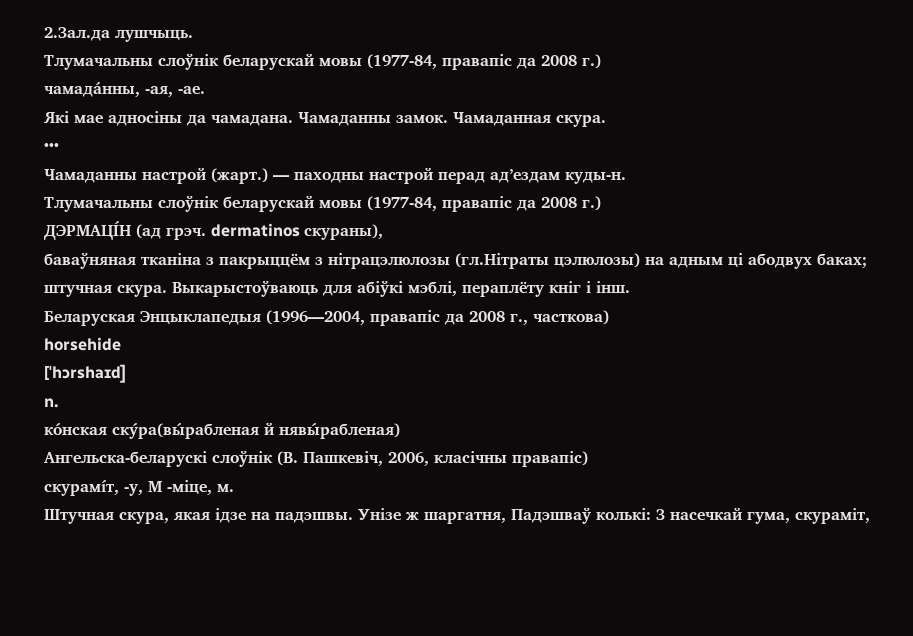2.Зал.да лушчыць.
Тлумачальны слоўнік беларускай мовы (1977-84, правапіс да 2008 г.)
чамада́нны, ‑ая, ‑ае.
Які мае адносіны да чамадана. Чамаданны замок. Чамаданная скура.
•••
Чамаданны настрой (жарт.) — паходны настрой перад ад’ездам куды‑н.
Тлумачальны слоўнік беларускай мовы (1977-84, правапіс да 2008 г.)
ДЭРМАЦІ́Н (ад грэч. dermatinos скураны),
баваўняная тканіна з пакрыццём з нітрацэлюлозы (гл.Нітраты цэлюлозы) на адным ці абодвух баках; штучная скура. Выкарыстоўваюць для абіўкі мэблі, пераплёту кніг і інш.
Беларуская Энцыклапедыя (1996—2004, правапіс да 2008 г., часткова)
horsehide
[ˈhɔrshaɪd]
n.
ко́нская ску́ра(вы́рабленая й нявы́рабленая)
Ангельска-беларускі слоўнік (В. Пашкевіч, 2006, класічны правапіс)
скурамі́т, ‑у, М ‑міце, м.
Штучная скура, якая ідзе на падэшвы. Унізе ж шаргатня, Падэшваў колькі: З насечкай гума, скураміт,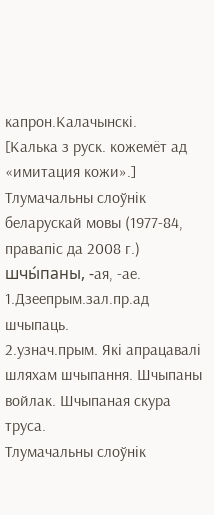капрон.Калачынскі.
[Калька з руск. кожемёт ад «имитация кожи».]
Тлумачальны слоўнік беларускай мовы (1977-84, правапіс да 2008 г.)
шчы́паны, ‑ая, ‑ае.
1.Дзеепрым.зал.пр.ад шчыпаць.
2.узнач.прым. Які апрацавалі шляхам шчыпання. Шчыпаны войлак. Шчыпаная скура труса.
Тлумачальны слоўнік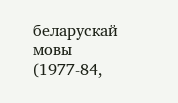беларускай мовы (1977-84,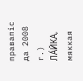правапіс да 2008 г.)
ЛА́ЙКА,
мяккая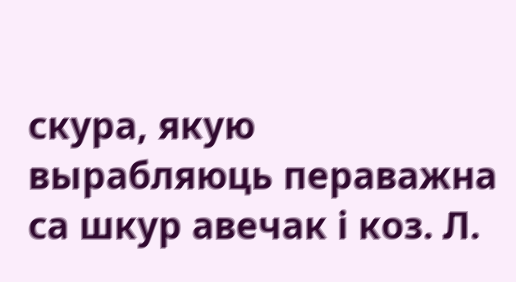скура, якую вырабляюць пераважна са шкур авечак і коз. Л.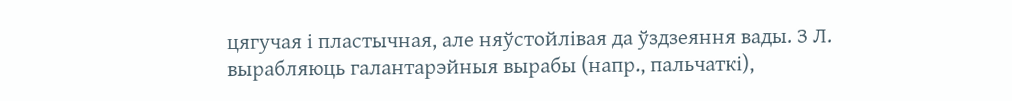цягучая і пластычная, але няўстойлівая да ўздзеяння вады. З Л. вырабляюць галантарэйныя вырабы (напр., пальчаткі),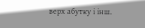верх абутку і інш.